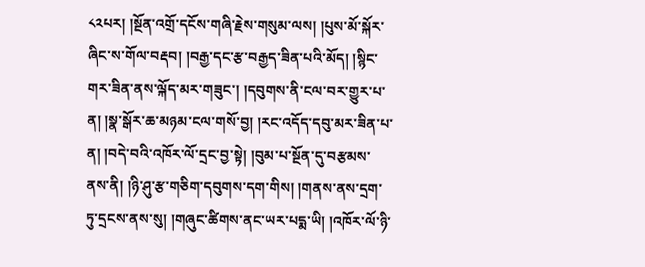༨༢པར། །སྔོན་འགྲོ་དངོས་གཞི་རྗེས་གསུམ་ལས། །པུས་མོ་སྐོར་ཞིང་ས་གོལ་བརྡབ། །བརྒྱ་དང་རྩ་བརྒྱད་ཟིན་པའི་མོད། །སྙིང་གར་ཟིན་ནས་ལྐོད་མར་གཟུང་། །དབུགས་ནི་ངལ་བར་གྱུར་པ་ན། །སྣ་སྒོར་ཆ་མཉམ་ངལ་གསོ་བྱ། །རང་འདོད་དབུ་མར་ཟིན་པ་ན། །བདེ་བའི་འཁོར་ལོ་དྲང་བྱ་སྟེ། །བུམ་པ་སྔོན་དུ་བརྩམས་ནས་ནི། །ཉི་ཤུ་རྩ་གཅིག་དབུགས་དག་གིས། །གནས་ནས་དྲག་ཏུ་དྲངས་ནས་སུ། །གཞུང་ཚིགས་ནང་ཡར་པདྨ་ཡི། །འཁོར་ལོ་ཉི་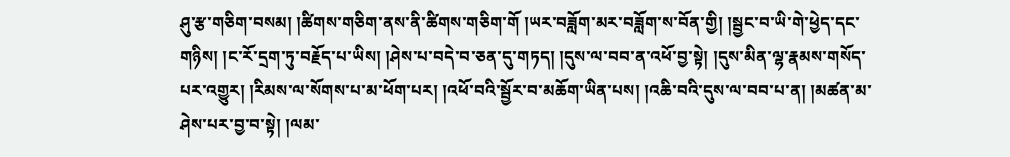ཤུ་རྩ་གཅིག་བསམ། །ཚིགས་གཅིག་ནས་ནི་ཚིགས་གཅིག་གོ །ཡར་བཟློག་མར་བཟློག་ས་བོན་གྱི། །སྦྱང་བ་ཡི་གེ་ཕྱེད་དང་གཉིས། །ང་རོ་དྲག་ཏུ་བརྗོད་པ་ཡིས། །ཤེས་པ་བདེ་བ་ཅན་དུ་གཏད། །དུས་ལ་བབ་ན་འཕོ་བྱ་སྟེ། །དུས་མིན་ལྷ་རྣམས་གསོད་པར་འགྱུར། །རིམས་ལ་སོགས་པ་མ་ཕོག་པར། །འཕོ་བའི་སྦྱོར་བ་མཆོག་ཡིན་པས། །འཆི་བའི་དུས་ལ་བབ་པ་ན། །མཚན་མ་ཤེས་པར་བྱ་བ་སྟེ། །ལམ་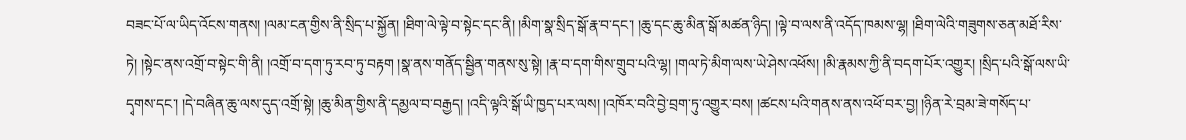བཟང་པོ་ལ་ཡིད་འོངས་གནས། །ལམ་ངན་གྱིས་ནི་སྲིད་པ་སྐྱོན། །ཐིག་ལེ་ལྟེ་བ་སྟེང་དང་ནི། །མིག་སྣ་སྲིད་སྒོ་རྣ་བ་དང་། །ཆུ་དང་ཆུ་མིན་སྒོ་མཚན་ཉིད། །ལྟེ་བ་ལས་ནི་འདོད་ཁམས་ལྷ། །ཐིག་ལེའི་གཟུགས་ཅན་མཐོ་རིས་ཏེ། །སྟེང་ནས་འགྲོ་བ་སྟེང་གི་ནི། །འགྲོ་བ་དག་ཏུ་རབ་ཏུ་བརྟག །སྣ་ནས་གནོད་སྦྱིན་གནས་སུ་སྟེ། །རྣ་བ་དག་གིས་གྲུབ་པའི་ལྷ། །གལ་ཏེ་མིག་ལས་ཡེ་ཤེས་འཕོས། །མི་རྣམས་ཀྱི་ནི་བདག་པོར་འགྱུར། །སྲིད་པའི་སྒོ་ལས་ཡི་དྭགས་དང་། །དེ་བཞིན་ཆུ་ལས་དུད་འགྲོ་སྟེ། །ཆུ་མིན་གྱིས་ནི་དམྱལ་བ་བརྒྱད། །འདི་ལྟའི་སྒོ་ཡི་ཁྱད་པར་ལས། །འཁོར་བའི་བྱེ་བྲག་ཏུ་འགྱུར་བས། །ཚངས་པའི་གནས་ནས་འཕོ་བར་བྱ། །ཉིན་རེ་བྲམ་ཟེ་གསོད་པ་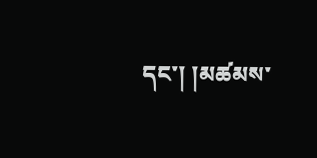དང་། །མཚམས་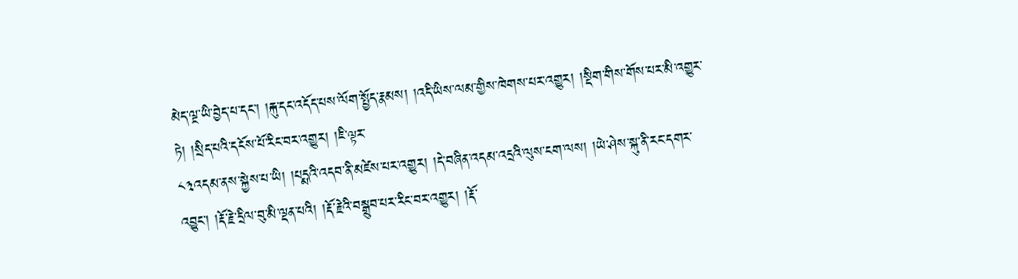མེད་ལྔ་ཡི་བྱེད་པ་དང་། །རྐུ་དང་འདོད་པས་ལོག་སྤྱོད་རྣམས། །འདི་ཡིས་ལམ་གྱིས་ཁེགས་པར་འགྱུར། །སྡིག་གིས་གོས་པར་མི་འགྱུར་ཏེ། །སྲིད་པའི་དངོས་པོ་རིང་བར་འགྱུར། །ཇི་ལྟར་
༨༣འདམ་ནས་སྐྱེས་པ་ཡི། །པདྨའི་འདབ་ནི་མཛེས་པར་འགྱུར། །དེ་བཞིན་འདམ་འདྲའི་ལུས་ངག་ལས། །ཡེ་ཤེས་སྐུ་ནི་རང་དགར་འབྱུང་། །རྡོ་རྗེ་དྲིལ་བུ་མི་ལྡན་པའི། །རྡོ་རྗེའི་བསྒྲུབ་པར་རིང་བར་འགྱུར། །རྡོ་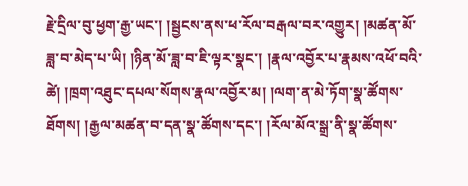རྗེ་དྲིལ་བུ་ཕྱག་རྒྱ་ཡང་། །སྦྱངས་ནས་ཕ་རོལ་བརྒལ་བར་འགྱུར། །མཚན་མོ་ཟླ་བ་མེད་པ་ཡི། །ཉིན་མོ་ཟླ་བ་ཇི་ལྟར་སྣང་། །རྣལ་འབྱོར་པ་རྣམས་འཕོ་བའི་ཚེ། །ཁྲག་འཐུང་དཔལ་སོགས་རྣལ་འབྱོར་མ། །ལག་ན་མེ་ཏོག་སྣ་ཚོགས་ཐོགས། །རྒྱལ་མཚན་བ་དན་སྣ་ཚོགས་དང་། །རོལ་མོའ་སྒྲ་ནི་སྣ་ཚོགས་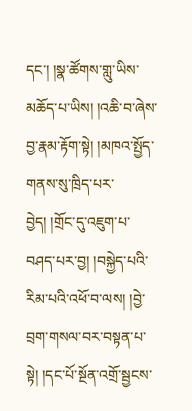དང་། །སྣ་ཚོགས་གླུ་ཡིས་མཆོད་པ་ཡིས། །འཆི་བ་ཞེས་བྱ་རྣམ་རྟོག་སྟེ། །མཁའ་སྤྱོད་གནས་སུ་ཁྲིད་པར་བྱེད། །གྲོང་དུ་འཇུག་པ་བཤད་པར་བྱ། །བསྐྱེད་པའི་རིམ་པའི་འཕོ་བ་ལས། །བྱེ་བྲག་གསལ་བར་བསྟན་པ་སྟེ། །དང་པོ་སྔོན་འགྲོ་སྦྱངས་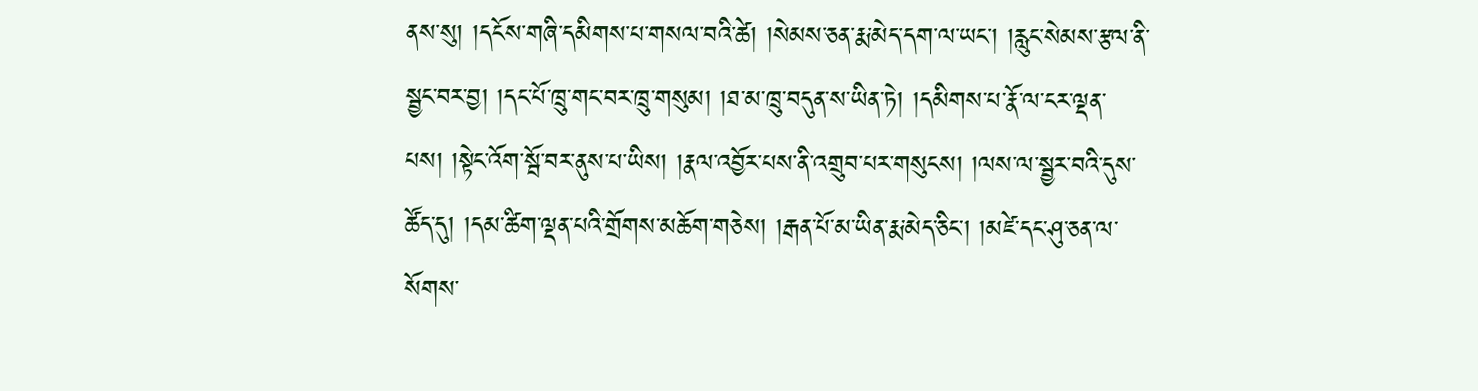ནས་སུ། །དངོས་གཞི་དམིགས་པ་གསལ་བའི་ཚེ། །སེམས་ཅན་རྨ་མེད་དག་ལ་ཡང་། །རླུང་སེམས་རྩལ་ནི་སྦྱང་བར་བྱ། །དང་པོ་ཁྲུ་གང་བར་ཁྲུ་གསུམ། །ཐ་མ་ཁྲུ་བདུན་ས་ཡིན་ཏེ། །དམིགས་པ་རྣོ་ལ་ངར་ལྡན་པས། །སྟེང་འོག་སྦོ་བར་ནུས་པ་ཡིས། །རྣལ་འབྱོར་པས་ནི་འགྲུབ་པར་གསུངས། །ལས་ལ་སྦྱར་བའི་དུས་ཚོད་དུ། །དམ་ཚིག་ལྡན་པའི་གྲོགས་མཆོག་གཅེས། །རྒན་པོ་མ་ཡིན་རྨ་མེད་ཅིང་། །མཛེ་དང་ཤུ་ཅན་ལ་སོགས་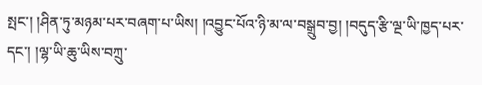སྤང་། །ཤིན་ཏུ་མཉམ་པར་བཞག་པ་ཡིས། །འབྱུང་པོའ་ཉི་མ་ལ་བསྒྲུབ་བྱ། །བདུད་རྩི་ལྔ་ཡི་ཁྱད་པར་དང་། །ལྷ་ཡི་ཆུ་ཡིས་བཀྲུ་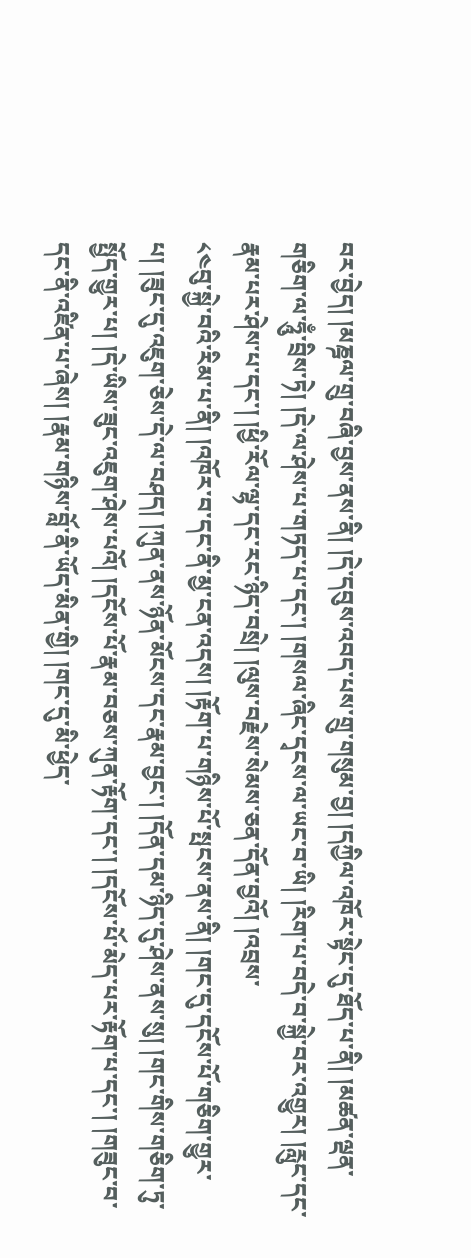བར་བྱེད། །མཎྜལ་གྲུ་བཞི་བྱས་ནས་ནི། །དེ་དབུས་འབད་པས་གྲུ་གསུམ་བྱ། །དཀྱིལ་འཁོར་སྟེང་དུ་ཐོད་པ་ནི། །མཚན་ལྡན་གཅིག་ལ་ཧཱུྃ་བྲིས་ཏེ། །དེ་ལ་ཤེས་པ་གཏད་པ་དང་། །གསལ་ཞིང་དྭངས་ལ་ཡང་བ་ཡི། །རིག་པ་བདེ་བ་སྐྱེ་བར་འགྱུར། །རླུང་དང་རྣམ་པར་ཤེས་པ་དང་། །ཕྱི་རོལ་ལྷ་དང་རང་ཉིད་བསྲེ། །ལུས་བརྗེས་སེམས་ཅན་དོན་བྱའོ། །འབྲས་
༨༤བུ་སྐྱེ་བའི་རིམ་པ་ནི། །འཁོར་བ་དང་ནི་མྱ་ངན་འདས། །རྟོག་པ་གཉིས་པོ་སྤངས་ནས་ནི། །གང་དུ་དངོས་པོ་གཅིག་གྱུར་པ། །ཟུང་དུ་འཇུག་ཅེས་དེ་ལ་བཤད། །ཀུན་ནས་ཉོན་མོངས་དང་རྣམ་བྱང་། །དོན་དམ་ཉིད་དུ་ཤེས་ནས་སུ། །གང་གིས་གཅིག་ཏུ་སྤྱོད་གྱུར་པ། །དེ་ཡིས་ཟུང་འཇུག་ཤེས་པའོ། །དངོས་པོ་རྣམ་བཅས་ཀུན་རྟོག་དང་། །དངོས་པོ་མེད་པར་རྟོག་པ་དང་། །གཟུང་བ་དང་ནི་འཛིན་པ་ཞེས། །རྣམ་གཉིས་བློ་ནི་ཡོད་མིན་གྱི། །གང་དུ་མི་ཕྱེད་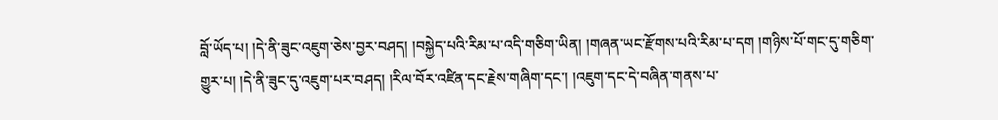བློ་ཡོད་པ། །དེ་ནི་ཟུང་འཇུག་ཅེས་བྱར་བཤད། །བསྐྱེད་པའི་རིམ་པ་འདི་གཅིག་ཡིན། །གཞན་ཡང་རྫོགས་པའི་རིམ་པ་དག །གཉིས་པོ་གང་དུ་གཅིག་གྱུར་པ། །དེ་ནི་ཟུང་དུ་འཇུག་པར་བཤད། །རིལ་བོར་འཛིན་དང་རྗེས་གཞིག་དང་། །འཇུག་དང་དེ་བཞིན་གནས་པ་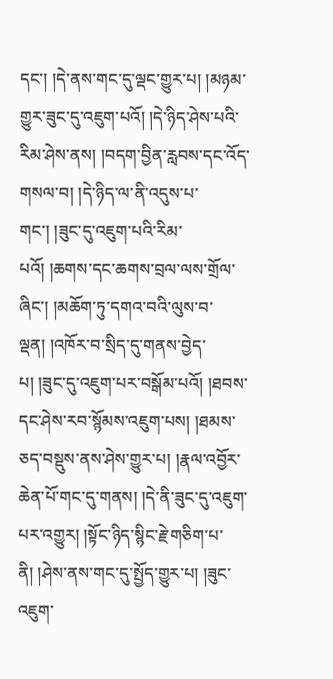དང་། །དེ་ནས་གང་དུ་ལྡང་གྱུར་པ། །མཉམ་གྱུར་ཟུང་དུ་འཇུག་པའོ། །དེ་ཉིད་ཤེས་པའི་རིམ་ཤེས་ནས། །བདག་བྱིན་རླབས་དང་འོད་གསལ་བ། །དེ་ཉིད་ལ་ནི་འདུས་པ་གང་། །ཟུང་དུ་འཇུག་པའི་རིམ་པའོ། །ཆགས་དང་ཆགས་བྲལ་ལས་གྲོལ་ཞིང་། །མཆོག་ཏུ་དགའ་བའི་ལུས་བ་ལྡན། །འཁོར་བ་སྲིད་དུ་གནས་བྱེད་པ། །ཟུང་དུ་འཇུག་པར་བསྒོམ་པའོ། །ཐབས་དང་ཤེས་རབ་སྙོམས་འཇུག་པས། །ཐམས་ཅད་བསྡུས་ནས་ཤེས་གྱུར་པ། །རྣལ་འབྱོར་ཆེན་པོ་གང་དུ་གནས། །དེ་ནི་ཟུང་དུ་འཇུག་པར་འགྱུར། །སྟོང་ཉིད་སྙིང་རྗེ་གཅིག་པ་ནི། །ཤེས་ནས་གང་དུ་སྤྱོད་གྱུར་པ། །ཟུང་འཇུག་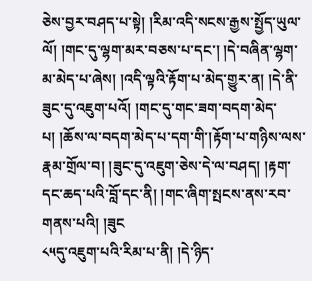ཅེས་བྱར་བཤད་པ་སྟེ། །རིམ་འདི་སངས་རྒྱས་སྤྱོད་ཡུལ་ལོ། །གང་དུ་ལྷག་མར་བཅས་པ་དང་། །དེ་བཞིན་ལྷག་མ་མེད་པ་ཞེས། །འདི་ལྟའི་རྟོག་པ་མེད་གྱུར་ན། །དེ་ནི་ཟུང་དུ་འཇུག་པའོ། །གང་དུ་གང་ཟག་བདག་མེད་པ། །ཆོས་ལ་བདག་མེད་པ་དག་གི་།རྟོག་པ་གཉིས་ལས་རྣམ་གྲོལ་བ། །ཟུང་དུ་འཇུག་ཅེས་དེ་ལ་བཤད། །རྟག་དང་ཆད་པའི་བློ་དང་ནི། །གང་ཞིག་སྤངས་ནས་རབ་གནས་པའི། །ཟུང
༨༥དུ་འཇུག་པའི་རིམ་པ་ནི། །དེ་ཉིད་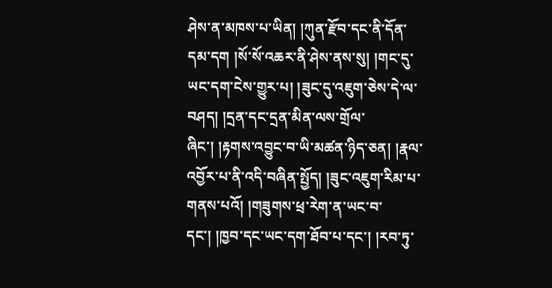ཤེས་ན་མཁས་པ་ཡིན། །ཀུན་རྫོབ་དང་ནི་དོན་དམ་དག །སོ་སོ་འཆར་ནི་ཤེས་ནས་སུ། །གང་དུ་ཡང་དག་ངེས་གྱུར་པ། །ཟུང་དུ་འཇུག་ཅེས་དེ་ལ་བཤད། །དྲན་དང་དྲན་མིན་ལས་གྲོལ་ཞིང་། །རྟགས་འབྱུང་བ་ཡི་མཚན་ཉིད་ཅན། །རྣལ་འབྱོར་པ་ནི་འདི་བཞིན་སྤྱོད། །ཟུང་འཇུག་རིམ་པ་གནས་པའོ། །གཟུགས་ཕྲ་རེག་ན་ཡང་བ་དང་། །ཁྱབ་དང་ཡང་དག་ཐོབ་པ་དང་། །རབ་ཏུ་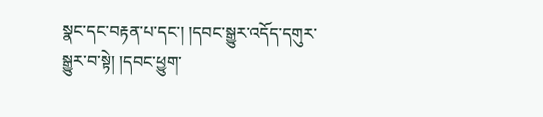སྣང་དང་བརྟན་པ་དང་། །དབང་སྒྱུར་འདོད་དགུར་སྒྱུར་བ་སྟེ། །དབང་ཕྱུག་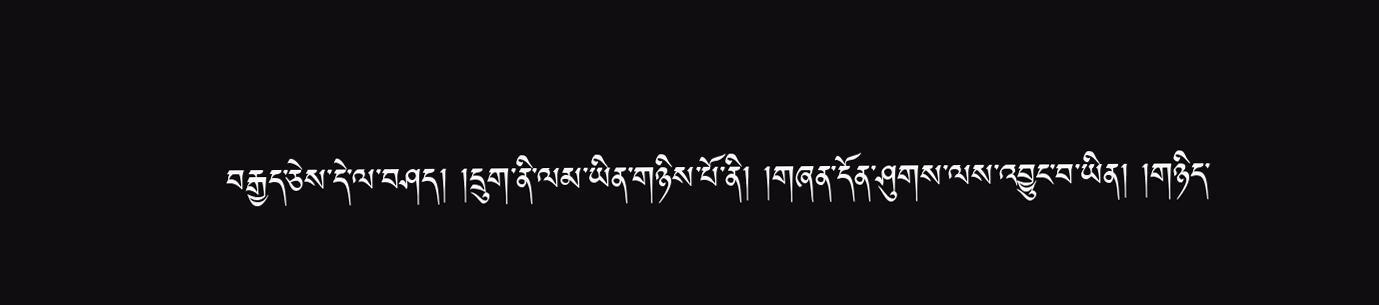བརྒྱད་ཅེས་དེ་ལ་བཤད། །དྲུག་ནི་ལམ་ཡིན་གཉིས་པོ་ནི། །གཞན་དོན་ཤུགས་ལས་འབྱུང་བ་ཡིན། །གཉིད་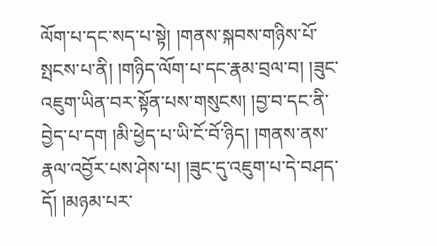ལོག་པ་དང་སད་པ་སྟེ། །གནས་སྐབས་གཉིས་པོ་སྤངས་པ་ནི། །གཉིད་ལོག་པ་དང་རྣམ་བྲལ་བ། །ཟུང་འཇུག་ཡིན་བར་སྟོན་པས་གསུངས། །བྱ་བ་དང་ནི་བྱེད་པ་དག །མི་ཕྱེད་པ་ཡི་ངོ་བོ་ཉིད། །གནས་ནས་རྣལ་འབྱོར་པས་ཤེས་པ། །ཟུང་དུ་འཇུག་པ་དེ་བཤད་དོ། །མཉམ་པར་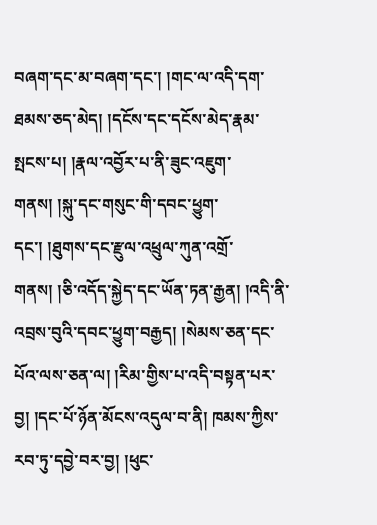བཞག་དང་མ་བཞག་དང་། །གང་ལ་འདི་དག་ཐམས་ཅད་མེད། །དངོས་དང་དངོས་མེད་རྣམ་སྤངས་པ། །རྣལ་འབྱོར་པ་ནི་ཟུང་འཇུག་གནས། །སྐུ་དང་གསུང་གི་དབང་ཕྱུག་དང་། །ཐུགས་དང་རྫུལ་འཕྲུལ་ཀུན་འགྲོ་གནས། །ཅི་འདོད་སྐྱེད་དང་ཡོན་ཏན་རྒྱན། །འདི་ནི་འབྲས་བུའི་དབང་ཕྱུག་བརྒྱད། །སེམས་ཅན་དང་པོའ་ལས་ཅན་ལ། །རིམ་གྱིས་པ་འདི་བསྟན་པར་བྱ། །དང་པོ་ཉོན་མོངས་འདུལ་བ་ནི། ཁམས་ཀྱིས་རབ་ཏུ་དབྱེ་བར་བྱ། །ཕུང་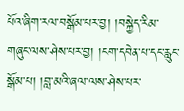པོའ་ཞིག་རལ་བསྒོམ་པར་བྱ། །བསྐྱེད་རིམ་གཞུང་ལས་ཤེས་པར་བྱ། །ངག་དབེན་པ་དང་རླུང་སྒོམ་པ། །བླ་མའི་ཞལ་ལས་ཤེས་པར་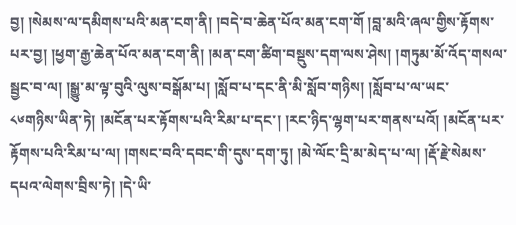བྱ། །སེམས་ལ་དམིགས་པའི་མན་ངག་ནི། །བདེ་བ་ཆེན་པོའ་མན་ངག་གོ །བླ་མའི་ཞལ་གྱིས་རྟོགས་པར་བྱ། །ཕྱག་རྒྱ་ཆེན་པོའ་མན་ངག་ནི། །མན་ངག་ཚིག་བསྡུས་དག་ལས་ཤེས། །གཏུམ་མོ་འོད་གསལ་སྦྱང་བ་ལ། །སྒྱུ་མ་ལྟ་བུའི་ལུས་བསྒོམ་པ། །སློབ་པ་དང་ནི་མི་སློབ་གཉིས། །སློབ་པ་ལ་ཡང་
༨༦གཉིས་ཡིན་ཏེ། །མངོན་པར་རྟོགས་པའི་རིམ་པ་དང་། །རང་ཉིད་ལྷག་པར་གནས་པའོ། །མངོན་པར་རྟོགས་པའི་རིམ་པ་ལ། །གསང་བའི་དབང་གི་དུས་དག་ཏུ། །མེ་ལོང་དྲི་མ་མེད་པ་ལ། །རྡོ་རྗེ་སེམས་དཔའ་ལེགས་བྲིས་ཏེ། །དེ་ཡི་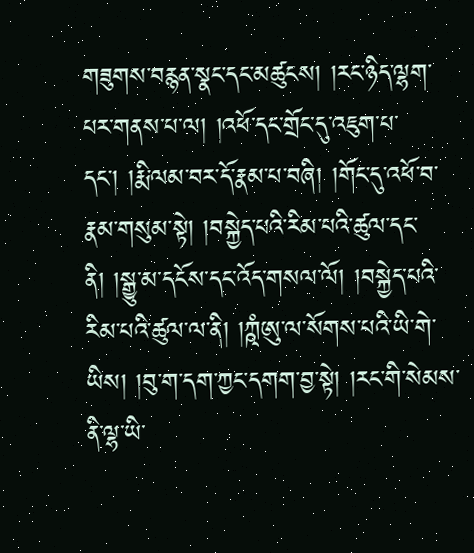གཟུགས་བརྙན་སྣང་དང་མཚུངས། །རང་ཉིད་ལྷག་པར་གནས་པ་ལ། །འཕོ་དང་གྲོང་དུ་འཇུག་པ་དང་། །རྨི་ལམ་བར་དོ་རྣམ་པ་བཞི། །གོང་དུ་འཕོ་བ་རྣམ་གསུམ་སྟེ། །བསྐྱེད་པའི་རིམ་པའི་ཚུལ་དང་ནི། །སྒྱུ་མ་དངོས་དང་འོད་གསལ་ལོ། །བསྐྱེད་པའི་རིམ་པའི་ཚུལ་ལ་ནི། །ཀྵཾཨུ་ལ་སོགས་པའི་ཡི་གེ་ཡིས། །བུ་ག་དག་ཀྱང་དགག་བྱ་སྟེ། །རང་གི་སེམས་ནི་ལྷ་ཡི་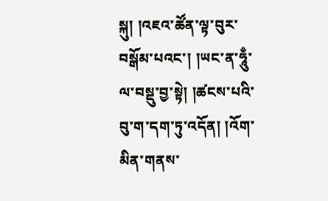སྐུ། །འཇའ་ཚོན་ལྟ་བུར་བསྒོམ་པའང་། །ཡང་ན་ཧཱུྃ་ལ་བསྡུ་བྱ་སྟེ། །ཚངས་པའི་བུ་ག་དག་ཏུ་འདོན། །འོག་མིན་གནས་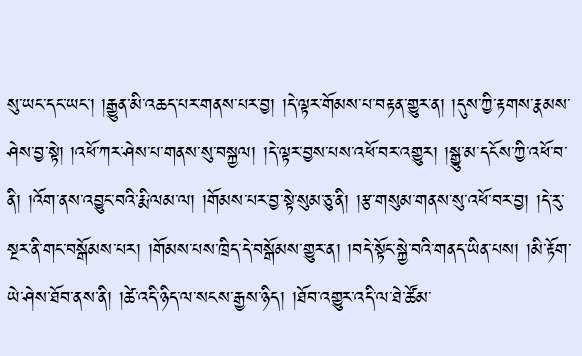སུ་ཡང་དང་ཡང་། །རྒྱུན་མི་འཆད་པར་གནས་པར་བྱ། །དེ་ལྟར་གོམས་པ་བརྟན་གྱུར་ན། །དུས་ཀྱི་རྟགས་རྣམས་ཤེས་བྱ་སྟེ། །འཕོ་ཀར་ཤེས་པ་གནས་སུ་བསྐྱལ། །དེ་ལྟར་བྱས་པས་འཕོ་བར་འགྱུར། །སྒྱུ་མ་དངོས་ཀྱི་འཕོ་བ་ནི། །འོག་ནས་འབྱུང་བའི་རྨི་ལམ་ལ། །གོམས་པར་བྱ་སྟེ་སུམ་ཅུ་ནི། །རྩ་གསུམ་གནས་སུ་འཕོ་བར་བྱ། །དེ་རུ་སྔར་ནི་གང་བསྒོམས་པར། །གོམས་པས་ཁྲིད་དེ་བསྒོམས་གྱུར་ན། །བདེ་སྟོང་སྐྱེ་བའི་གནད་ཡིན་པས། །མི་རྟོག་ཡེ་ཤེས་ཐོབ་ནས་ནི། །ཚེ་འདི་ཉིད་ལ་སངས་རྒྱས་ཉིད། །ཐོབ་འགྱུར་འདི་ལ་ཐེ་ཚོམ་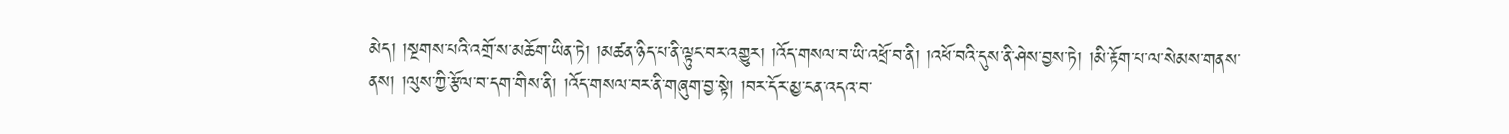མེད། །སྔགས་པའི་འགྲོ་ས་མཆོག་ཡིན་ཏེ། །མཚན་ཉིད་པ་ནི་ལྟུང་བར་འགྱུར། །འོད་གསལ་བ་ཡི་འཕྲོ་བ་ནི། །འཕོ་བའི་དུས་ནི་ཤེས་བྱས་ཏེ། །མི་རྟོག་པ་ལ་སེམས་གནས་ནས། །ལུས་ཀྱི་རྩོལ་བ་དག་གིས་ནི། །འོད་གསལ་བར་ནི་གཞུག་བྱ་སྟེ། །བར་དོར་མྱ་ངན་འདའ་བ་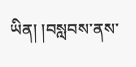ཡིན། །བསླབས་ནས་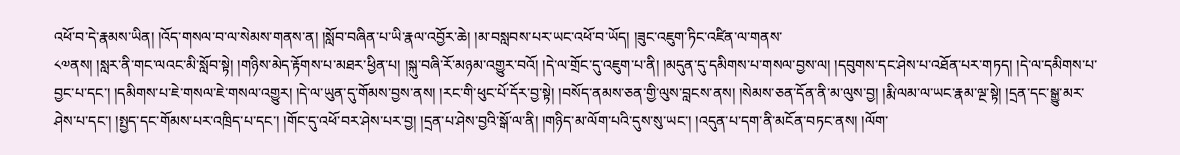འཕོ་བ་དེ་རྣམས་ཡིན། །འོད་གསལ་བ་ལ་སེམས་གནས་ན། །སློབ་བཞིན་པ་ཡི་རྣལ་འབྱོར་ཆེ། །མ་བསླབས་པར་ཡང་འཕོ་བ་ཡོད། །ཟུང་འཇུག་ཏིང་འཛིན་ལ་གནས་
༨༧ནས། །སླར་ནི་གང་ལའང་མི་སློབ་སྟེ། །གཉིས་མེད་རྟོགས་པ་མཐར་ཕྱིན་པ། །སྐུ་བཞི་རོ་མཉམ་འགྱུར་བའོ། །དེ་ལ་གྲོང་དུ་འཇུག་པ་ནི། །མདུན་དུ་དམིགས་པ་གསལ་བྱས་ལ། །དབུགས་དང་ཤེས་པ་འཐོན་པར་གཏད། །དེ་ལ་དམིགས་པ་བྱང་པ་དང་། །དམིགས་པ་ཇེ་གསལ་ཇེ་གསལ་འགྱུར། །དེ་ལ་ཡུན་དུ་གོམས་བྱས་ནས། །རང་གི་ཕུང་པོ་དོར་བྱ་སྟེ། །བསོད་ནམས་ཅན་གྱི་ལུས་བླངས་ནས། །སེམས་ཅན་དོན་ནི་མ་ལུས་བྱ། །རྨི་ལམ་ལ་ཡང་རྣམ་ལྔ་སྟེ། །དྲན་དང་སྒྱུ་མར་ཤེས་པ་དང་། །སྤྱད་དང་གོམས་པར་འཁྲིད་པ་དང་། །གོང་དུ་འཕོ་བར་ཤེས་པར་བྱ། །དྲན་པ་ཤེས་བྱའི་སྒོ་ལ་ནི། །གཉིད་མ་ལོག་པའི་དུས་སུ་ཡང་། །འདུན་པ་དག་ནི་མངོན་བཏང་ནས། །ལོག་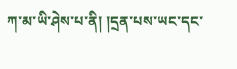ཀ་མ་ཡི་ཤེས་པ་ནི། །དྲན་པས་ཡང་དང་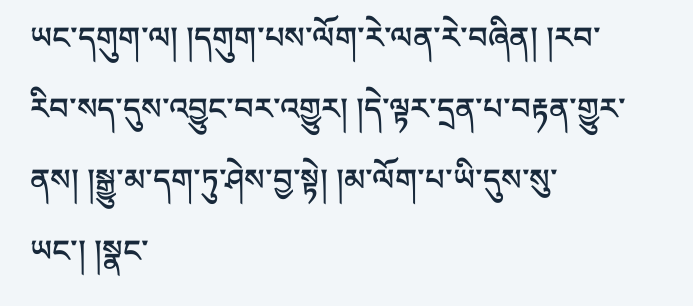ཡང་དགུག་ལ། །དགུག་པས་ལོག་རེ་ལན་རེ་བཞིན། །རབ་རིབ་སད་དུས་འབྱུང་བར་འགྱུར། །དེ་ལྟར་དྲན་པ་བརྟན་གྱུར་ནས། །སྒྱུ་མ་དག་ཏུ་ཤེས་བྱ་སྟེ། །མ་ལོག་པ་ཡི་དུས་སུ་ཡང་། །སྣང་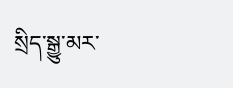སྲིད་སྒྱུ་མར་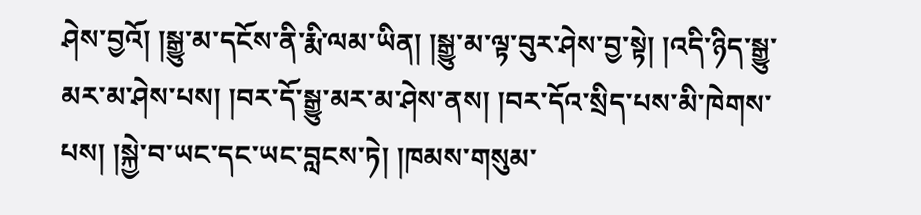ཤེས་བྱའོ། །སྒྱུ་མ་དངོས་ནི་རྨི་ལམ་ཡིན། །སྒྱུ་མ་ལྟ་བུར་ཤེས་བྱ་སྟེ། །འདི་ཉིད་སྒྱུ་མར་མ་ཤེས་པས། །བར་དོ་སྒྱུ་མར་མ་ཤེས་ནས། །བར་དོའ་སྲིད་པས་མི་ཁེགས་པས། །སྐྱེ་བ་ཡང་དང་ཡང་བླངས་ཏེ། །ཁམས་གསུམ་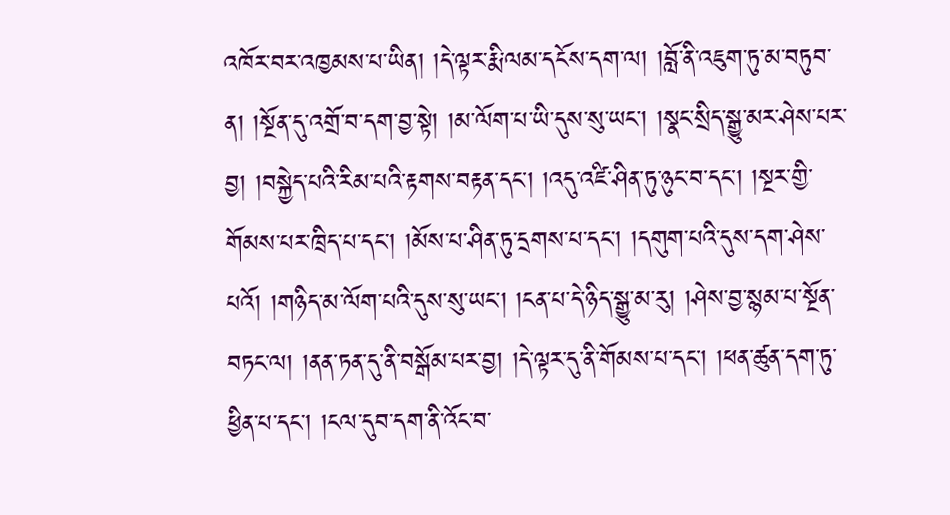འཁོར་བར་འཁྱམས་པ་ཡིན། །དེ་ལྟར་རྨི་ལམ་དངོས་དག་ལ། །བློ་ནི་འཇུག་ཏུ་མ་བཏུབ་ན། །སྔོན་དུ་འགྲོ་བ་དག་བྱ་སྟེ། །མ་ལོག་པ་ཡི་དུས་སུ་ཡང་། །སྣང་སྲིད་སྒྱུ་མར་ཤེས་པར་བྱ། །བསྐྱེད་པའི་རིམ་པའི་རྟགས་བརྟན་དང་། །འདུ་འཛི་ཤིན་ཏུ་ཉུང་བ་དང་། །སྔར་གྱི་གོམས་པར་ཁྲིད་པ་དང་། །མོས་པ་ཤིན་ཏུ་དྲགས་པ་དང་། །དགུག་པའི་དུས་དག་ཤེས་པའོ། །གཉིད་མ་ལོག་པའི་དུས་སུ་ཡང་། །ངན་པ་དེ་ཉིད་སྒྱུ་མ་རུ། །ཤེས་བྱ་སྙམ་པ་སྔོན་བཏང་ལ། །ནན་ཏན་དུ་ནི་བསྒོམ་པར་བྱ། །དེ་ལྟར་དུ་ནི་གོམས་པ་དང་། །ཕན་ཚུན་དག་ཏུ་ཕྱིན་པ་དང་། །ངལ་དུབ་དག་ནི་འོང་བ་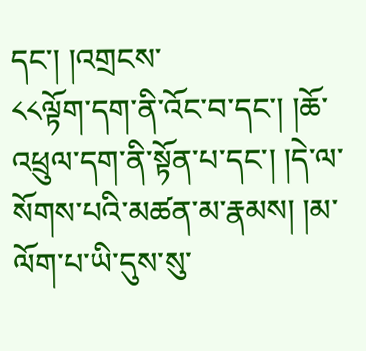དང་། །འགྲངས་
༨༨ལྟོག་དག་ནི་འོང་བ་དང་། །ཆོ་འཕྲུལ་དག་ནི་སྟོན་པ་དང་། །དེ་ལ་སོགས་པའི་མཚན་མ་རྣམས། །མ་ལོག་པ་ཡི་དུས་སུ་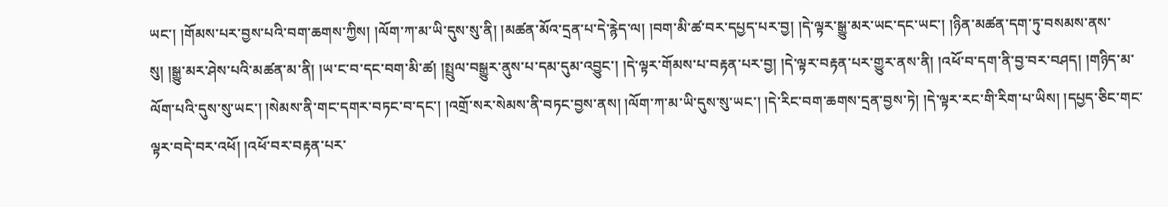ཡང་། །གོམས་པར་བྱས་པའི་བག་ཆགས་ཀྱིས། །ལོག་ཀ་མ་ཡི་དུས་སུ་ནི། །མཚན་མོའ་དྲན་པ་དེ་རྙེད་ལ། །བག་མི་ཚ་བར་དཔྱད་པར་བྱ། །དེ་ལྟར་སྒྱུ་མར་ཡང་དང་ཡང་། །ཉིན་མཚན་དག་ཏུ་བསམས་ནས་སུ། །སྒྱུ་མར་ཤེས་པའི་མཚན་མ་ནི། །ཡ་ང་བ་དང་བག་མི་ཚ། །སྤྲུལ་བསྒྱུར་ནུས་པ་དམ་དུམ་འབྱུང་། །དེ་ལྟར་གོམས་པ་བརྟན་པར་བྱ། །དེ་ལྟར་བརྟན་པར་གྱུར་ནས་ནི། །འཕོ་བ་དག་ནི་བྱ་བར་བཤད། །གཉིད་མ་ལོག་པའི་དུས་སུ་ཡང་། །སེམས་ནི་གང་དགར་བཏང་བ་དང་། །འགྲོ་སར་སེམས་ནི་བཏང་བྱས་ནས། །ལོག་ཀ་མ་ཡི་དུས་སུ་ཡང་། །དེ་རིང་བག་ཆགས་དྲན་བྱས་ཏེ། །དེ་ལྟར་རང་གི་རིག་པ་ཡིས། །དཔྱད་ཅིང་གང་ལྟར་བདེ་བར་འཕོ། །འཕོ་བར་བརྟན་པར་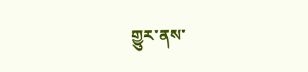གྱུར་ནས་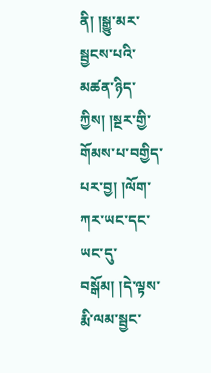ནི། །སྒྱུ་མར་སྦྱངས་པའི་མཚན་ཉིད་ཀྱིས། །སྔར་གྱི་གོམས་པ་བགྱིད་པར་བྱ། །ལོག་ཀར་ཡང་དང་ཡང་དུ་བསྒོམ། །དེ་ལྟས་རྨི་ལམ་སྦྱང་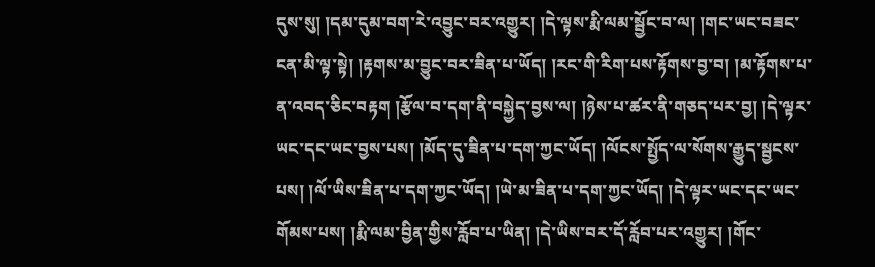དུས་སུ། །དམ་དུམ་བག་རེ་འབྱུང་བར་འགྱུར། །དེ་ལྟས་རྨི་ལམ་སྦྱོང་བ་ལ། །གང་ཡང་བཟང་ངན་མི་ལྟ་སྟེ། །རྟགས་མ་བྱུང་བར་ཟིན་པ་ཡོད། །རང་གི་རིག་པས་རྟོགས་བྱ་བ། །མ་རྟོགས་པ་ན་འབད་ཅིང་བརྟག །རྩོལ་བ་དག་ནི་བསྐྱེད་བྱས་ལ། །ཉེས་པ་ཚར་ནི་གཅད་པར་བྱ། །དེ་ལྟར་ཡང་དང་ཡང་བྱས་པས། །མོད་དུ་ཟིན་པ་དག་ཀྱང་ཡོད། །ལོངས་སྤྱོད་ལ་སོགས་རྒྱུད་སྦྱངས་པས། །ལོ་ཡིས་ཟིན་པ་དག་ཀྱང་ཡོད། །ཡེ་མ་ཟིན་པ་དག་ཀྱང་ཡོད། །དེ་ལྟར་ཡང་དང་ཡང་གོམས་པས། །རྨི་ལམ་བྱིན་གྱིས་རློབ་པ་ཡིན། །དེ་ཡིས་བར་དོ་རློབ་པར་འགྱུར། །གོང་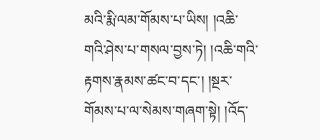མའི་རྨི་ལམ་གོམས་པ་ཡིས། །འཆི་གའི་ཤེས་པ་གསལ་བྱས་ཏེ། །འཆི་གའི་རྟགས་རྣམས་ཚང་བ་དང་། །སྔར་གོམས་པ་ལ་སེམས་གཞག་སྟེ། །འོད་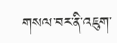གསལ་བར་ནི་འཇུག་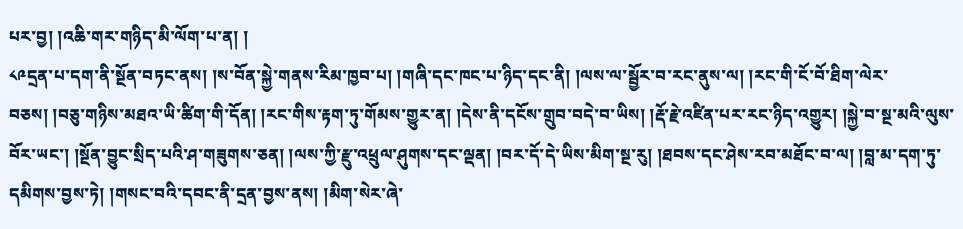པར་བྱ། །འཆི་གར་གཉིད་མི་ལོག་པ་ན། །
༨༩དྲན་པ་དག་ནི་སྔོན་བཏང་ནས། །ས་བོན་སྐྱེ་གནས་རིམ་ཁྱབ་པ། །གཞི་དང་ཁང་པ་ཉིད་དང་ནི། །ལས་ལ་སྦྱོར་བ་རང་ནུས་ལ། །རང་གི་ངོ་བོ་ཐིག་ལེར་བཅས། །བཅུ་གཉིས་མཐའ་ཡི་ཚིག་གི་དོན། །རང་གིས་རྟག་ཏུ་གོམས་གྱུར་ན། །དེས་ནི་དངོས་གྲུབ་བདེ་བ་ཡིས། །རྡོ་རྗེ་འཛིན་པར་རང་ཉིད་འགྱུར། །སྐྱེ་བ་སྔ་མའི་ལུས་བོར་ཡང་། །སྔོན་བྱུང་སྲིད་པའི་ཤ་གཟུགས་ཅན། །ལས་ཀྱི་རྫུ་འཕྲུལ་ཤུགས་དང་ལྡན། །བར་དོ་དེ་ཡིས་མིག་སྔ་རུ། །ཐབས་དང་ཤེས་རབ་མཐོང་བ་ལ། །བླ་མ་དག་ཏུ་དམིགས་བྱས་ཏེ། །གསང་བའི་དབང་ནི་དྲན་བྱས་ནས། །མིག་སེར་ཞེ་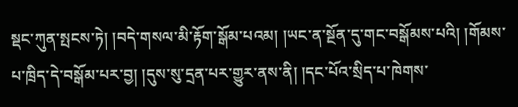སྡང་ཀུན་སྤངས་ཏེ། །བདེ་གསལ་མི་རྟོག་སྒོམ་པའམ། །ཡང་ན་སྔོན་དུ་གང་བསྒོམས་པའི། །གོམས་པ་ཁྲིད་དེ་བསྒོམ་པར་བྱ། །དུས་སུ་དྲན་པར་གྱུར་ནས་ནི། །དང་པོའ་སྲིད་པ་ཁེགས་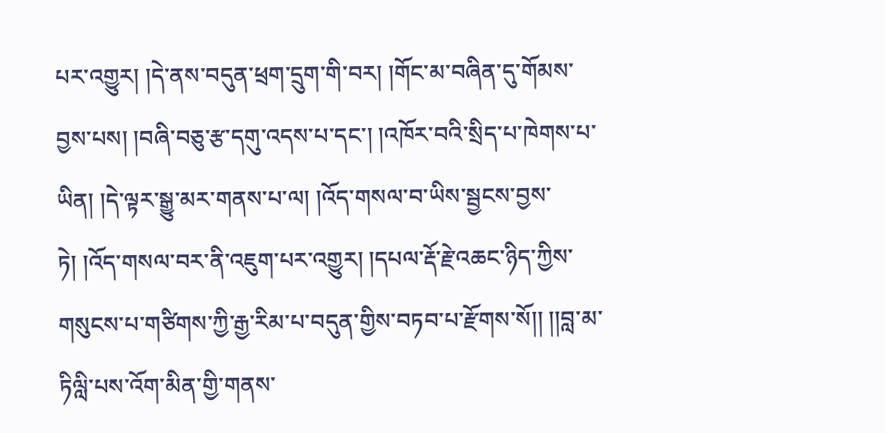པར་འགྱུར། །དེ་ནས་བདུན་ཕྲག་དྲུག་གི་བར། །གོང་མ་བཞིན་དུ་གོམས་བྱས་པས། །བཞི་བཅུ་རྩ་དགུ་འདས་པ་དང་། །འཁོར་བའི་སྲིད་པ་ཁེགས་པ་ཡིན། །དེ་ལྟར་སྒྱུ་མར་གནས་པ་ལ། །འོད་གསལ་བ་ཡིས་སྦྱངས་བྱས་ཏེ། །འོད་གསལ་བར་ནི་འཇུག་པར་འགྱུར། །དཔལ་རྡོ་རྗེ་འཆང་ཉིད་ཀྱིས་གསུངས་པ་གཙིགས་ཀྱི་རྒྱ་རིམ་པ་བདུན་གྱིས་བཏབ་པ་རྫོགས་སོ།། །།བླ་མ་ཏིལླི་པས་འོག་མིན་གྱི་གནས་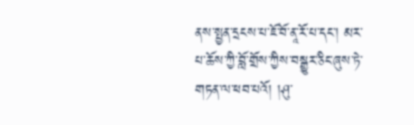ནས་སྤྱན་དྲངས་པ་ཇོ་བོ་ནཱ་རོ་པ་དང་། མར་པ་ཆོས་ཀྱི་བློ་གྲོས་ཀྱིས་བསྒྱུར་ཅིང་ཞུས་ཏེ་གཏན་ལ་ཕབ་པའོ། །ཤུ་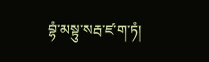བྷཾ་མསྟུ་སརྦ་ཛ་ག་ཏཾ།